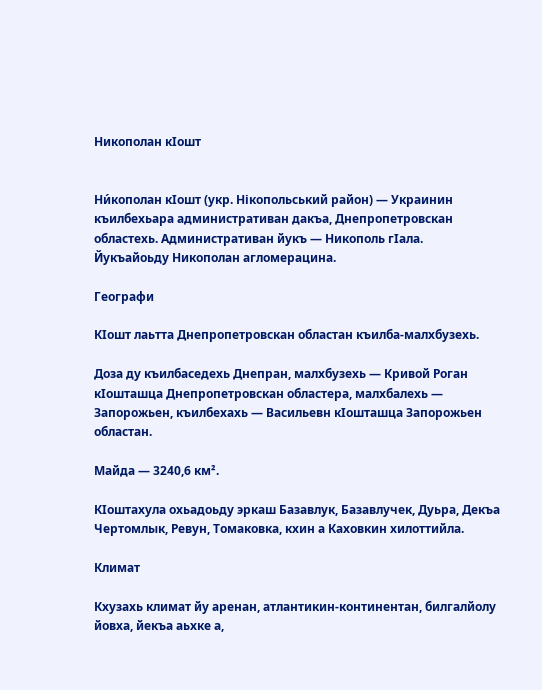Никополан кӀошт


Ни́кополан кӀошт (укр. Нікопольський район) — Украинин къилбехьара административан дакъа, Днепропетровскан областехь. Административан йукъ — Никополь гӀала. Йукъайоьду Никополан агломерацина.

Географи

КӀошт лаьтта Днепропетровскан областан къилба-малхбузехь.

Доза ду къилбаседехь Днепран, малхбузехь — Кривой Роган кӀошташца Днепропетровскан областера, малхбалехь — Запорожьен, къилбехахь — Васильевн кӀошташца Запорожьен областан.

Майда — 3240,6 км².

КӀоштахула охьадоьду эркаш Базавлук, Базавлучек, Дуьра, Декъа Чертомлык, Ревун, Томаковка, кхин а Каховкин хилоттийла.

Климат

Кхузахь климат йу аренан, атлантикин-континентан, билгалйолу йовха, йекъа аьхке а,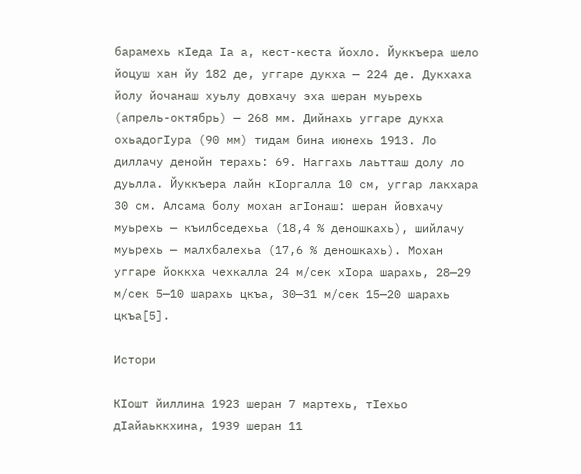барамехь кӀеда Ӏа а, кест-кеста йохло. Йуккъера шело йоцуш хан йу 182 де, уггаре дукха — 224 де. Дукхаха йолу йочанаш хуьлу довхачу эха шеран муьрехь (апрель-октябрь) — 268 мм. Дийнахь уггаре дукха охьадогӀура (90 мм) тидам бина июнехь 1913. Ло диллачу денойн терахь: 69. Наггахь лаьтташ долу ло дуьлла. Йуккъера лайн кӀоргалла 10 см, уггар лакхара 30 см. Алсама болу мохан агӀонаш: шеран йовхачу муьрехь — къилбседехьа (18,4 % деношкахь), шийлачу муьрехь — малхбалехьа (17,6 % деношкахь). Мохан уггаре йоккха чехкалла 24 м/сек хӀора шарахь, 28—29 м/сек 5—10 шарахь цкъа, 30—31 м/сек 15—20 шарахь цкъа[5].

Истори

КӀошт йиллина 1923 шеран 7 мартехь, тӀехьо дӀайаьккхина, 1939 шеран 11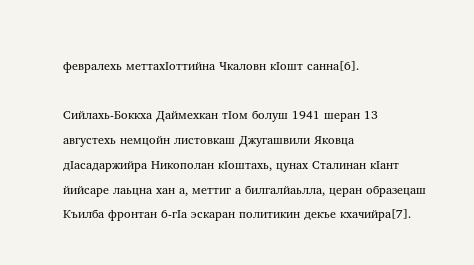февралехь меттахӀоттийна Чкаловн кӀошт санна[6].

Сийлахь-Боккха Даймехкан тӀом болуш 1941 шеран 13 августехь немцойн листовкаш Джугашвили Яковца дӀасадаржийра Никополан кӀоштахь, цунах Сталинан кӀант йийсаре лаьцна хан а, меттиг а билгалйаьлла, церан образецаш Къилба фронтан 6-гӀа эскаран политикин декъе кхачийра[7].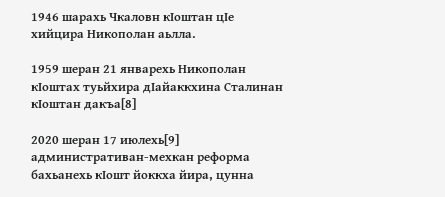1946 шарахь Чкаловн кӀоштан цӀе хийцира Никополан аьлла.

1959 шеран 21 январехь Никополан кӀоштах туьйхира дӀайаккхина Сталинан кӀоштан дакъа[8]

2020 шеран 17 июлехь[9] административан-мехкан реформа бахьанехь кӀошт йоккха йира, цунна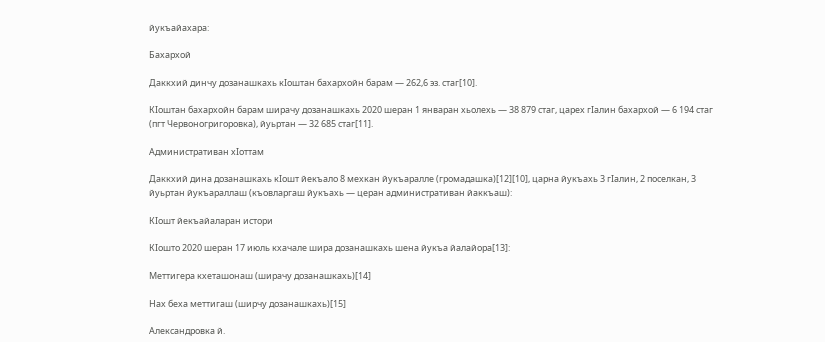йукъайахара:

Бахархой

Даккхий динчу дозанашкахь кӀоштан бахархойн барам — 262,6 эз. стаг[10].

КӀоштан бахархойн барам ширачу дозанашкахь 2020 шеран 1 январан хьолехь — 38 879 стаг, царех гӀалин бахархой — 6 194 стаг (пгт Червоногригоровка), йуьртан — 32 685 стаг[11].

Административан хӀоттам

Даккхий дина дозанашкахь кӀошт йекъало 8 мехкан йукъаралле (громадашка)[12][10], царна йукъахь 3 гӀалин, 2 поселкан, 3 йуьртан йукъараллаш (къовларгаш йукъахь — церан административан йаккъаш):

КӀошт йекъайаларан истори

КӀошто 2020 шеран 17 июль кхачале шира дозанашкахь шена йукъа йалайора[13]:

Меттигера кхеташонаш (ширачу дозанашкахь)[14]

Нах беха меттигаш (ширчу дозанашкахь)[15]

Александровка й.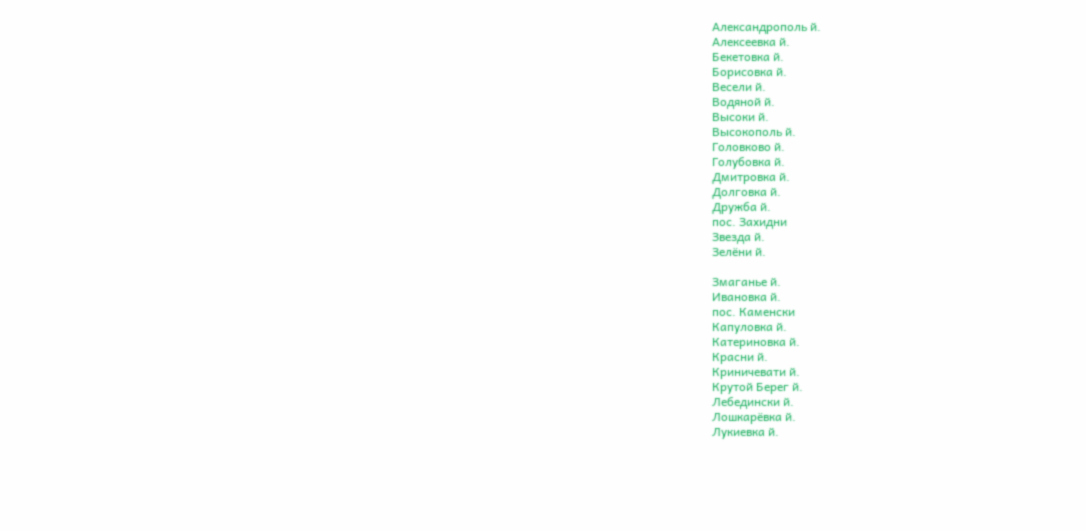Александрополь й.
Алексеевка й.
Бекетовка й.
Борисовка й.
Весели й.
Водяной й.
Высоки й.
Высокополь й.
Головково й.
Голубовка й.
Дмитровка й.
Долговка й.
Дружба й.
пос. Захидни
Звезда й.
Зелёни й.

Змаганье й.
Ивановка й.
пос. Каменски
Капуловка й.
Катериновка й.
Красни й.
Криничевати й.
Крутой Берег й.
Лебедински й.
Лошкарёвка й.
Лукиевка й.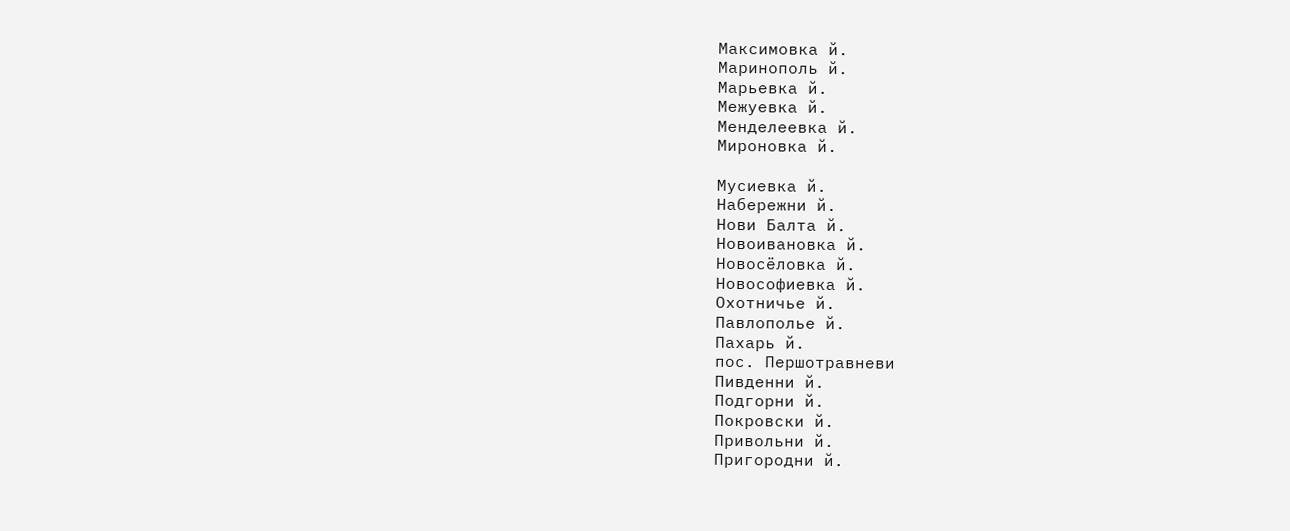Максимовка й.
Маринополь й.
Марьевка й.
Межуевка й.
Менделеевка й.
Мироновка й.

Мусиевка й.
Набережни й.
Нови Балта й.
Новоивановка й.
Новосёловка й.
Новософиевка й.
Охотничье й.
Павлополье й.
Пахарь й.
пос. Першотравневи
Пивденни й.
Подгорни й.
Покровски й.
Привольни й.
Пригородни й.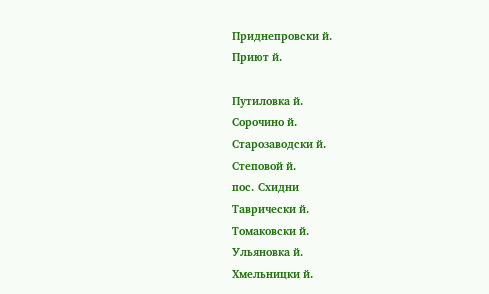Приднепровски й.
Приют й.

Путиловка й.
Сорочино й.
Старозаводски й.
Степовой й.
пос. Схидни
Таврически й.
Томаковски й.
Ульяновка й.
Хмельницки й.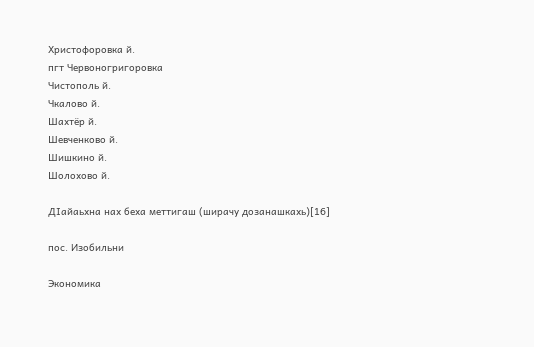Христофоровка й.
пгт Червоногригоровка
Чистополь й.
Чкалово й.
Шахтёр й.
Шевченково й.
Шишкино й.
Шолохово й.

ДӀайаьхна нах беха меттигаш (ширачу дозанашкахь)[16]

пос. Изобильни

Экономика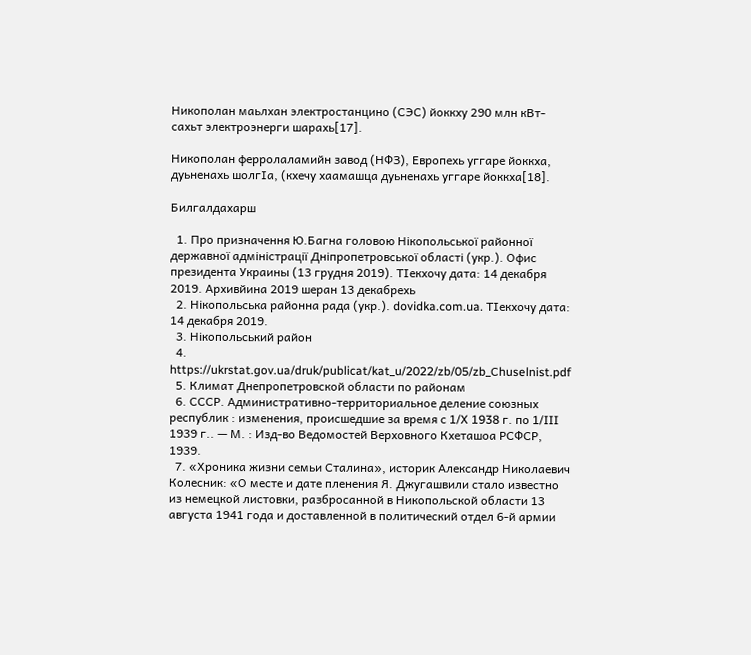Никополан маьлхан электростанцино (СЭС) йоккху 290 млн кВт-сахьт электроэнерги шарахь[17].

Никополан ферролаламийн завод (НФЗ), Европехь уггаре йоккха, дуьненахь шолгӀа, (кхечу хаамашца дуьненахь уггаре йоккха[18].

Билгалдахарш

  1. Про призначення Ю.Багна головою Нікопольської районної державної адміністрації Дніпропетровської області (укр.). Офис президента Украины (13 грудня 2019). ТӀекхочу дата: 14 декабря 2019. Архивйина 2019 шеран 13 декабрехь
  2. Нікопольська районна рада (укр.). dovidka.com.ua. ТӀекхочу дата: 14 декабря 2019.
  3. Нікопольський район
  4. https://ukrstat.gov.ua/druk/publicat/kat_u/2022/zb/05/zb_Сhuselnist.pdf
  5. Климат Днепропетровской области по районам
  6. СССР. Административно-территориальное деление союзных республик : изменения, происшедшие за время с 1/X 1938 г. по 1/III 1939 г.. — М. : Изд-во Ведомостей Верховного Кхеташоа РСФСР, 1939.
  7. «Хроника жизни семьи Сталина», историк Александр Николаевич Колесник: «О месте и дате пленения Я. Джугашвили стало известно из немецкой листовки, разбросанной в Никопольской области 13 августа 1941 года и доставленной в политический отдел 6-й армии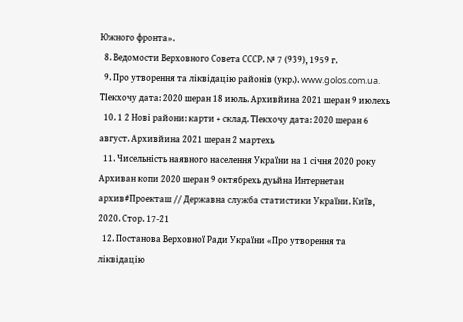Южного фронта».
  8. Ведомости Верховного Совета СССР. № 7 (939), 1959 г.
  9. Про утворення та ліквідацію районів (укр.). www.golos.com.ua. ТӀекхочу дата: 2020 шеран 18 июль. Архивйина 2021 шеран 9 июлехь
  10. 1 2 Нові райони: карти + склад. ТӀекхочу дата: 2020 шеран 6 август. Архивйина 2021 шеран 2 мартехь
  11. Чисельність наявного населення України на 1 січня 2020 року Архиван копи 2020 шеран 9 октябрехь дуьйна Интернетан архив#Проекташ // Державна служба статистики України. Київ, 2020. Стор. 17-21
  12. Постанова Верховної Ради України «Про утворення та ліквідацію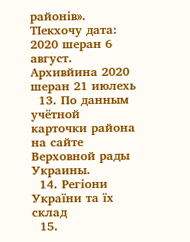районів». ТӀекхочу дата: 2020 шеран 6 август. Архивйина 2020 шеран 21 июлехь
  13. По данным учётной карточки района на сайте Верховной рады Украины.
  14. Регіони України та їх склад
  15.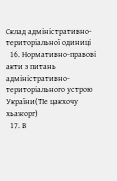Склад адміністративно-територіальної одиниці
  16. Нормативно-правові акти з питань адміністративно-територіального устрою України(ТӀе цакхочу хьажорг)
  17. В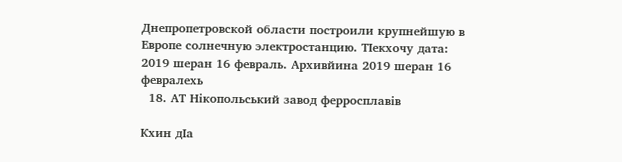Днепропетровской области построили крупнейшую в Европе солнечную электростанцию. ТӀекхочу дата: 2019 шеран 16 февраль. Архивйина 2019 шеран 16 февралехь
  18. АТ Нікопольський завод ферросплавів

Кхин дӀа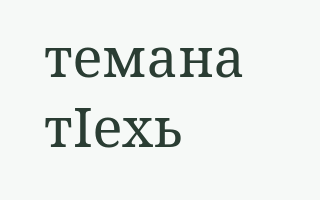темана тӀехь